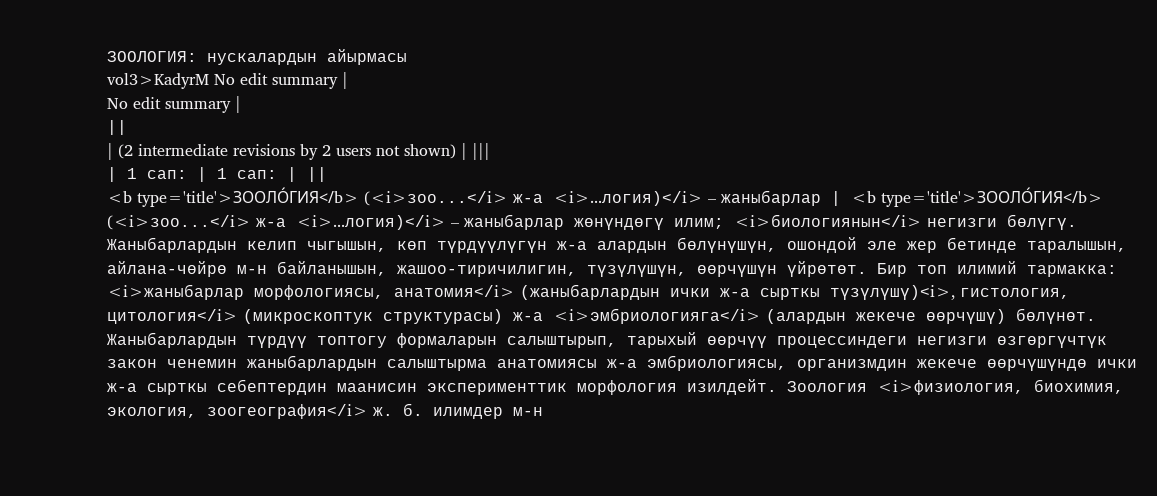ЗООЛОГИЯ: нускалардын айырмасы
vol3>KadyrM No edit summary |
No edit summary |
||
| (2 intermediate revisions by 2 users not shown) | |||
| 1 сап: | 1 сап: | ||
<b type='title'>ЗООЛО́ГИЯ</b> (<i>зоо...</i> ж-а <i>...логия)</i> – жаныбарлар | <b type='title'>ЗООЛО́ГИЯ</b> (<i>зоо...</i> ж-а <i>...логия)</i> – жаныбарлар жөнүндөгү илим; <i>биологиянын</i> негизги бөлүгү. Жаныбарлардын келип чыгышын, көп түрдүүлүгүн ж-а алардын бөлүнүшүн, ошондой эле жер бетинде таралышын, айлана-чөйрө м-н байланышын, жашоо-тиричилигин, түзүлүшүн, өөрчүшүн үйрөтөт. Бир топ илимий тармакка: <i>жаныбарлар морфологиясы, анатомия</i> (жаныбарлардын ички ж-а сырткы түзүлүшү)<i>, гистология, цитология</i> (микроскоптук структурасы) ж-а <i>эмбриологияга</i> (алардын жекече өөрчүшү) бөлүнөт. Жаныбарлардын түрдүү топтогу формаларын салыштырып, тарыхый өөрчүү процессиндеги негизги өзгөргүчтүк закон ченемин жаныбарлардын салыштырма анатомиясы ж-а эмбриологиясы, организмдин жекече өөрчүшүндө ички ж-а сырткы себептердин маанисин эксперименттик морфология изилдейт. Зоология <i>физиология, биохимия, экология, зоогеография</i> ж. б. илимдер м-н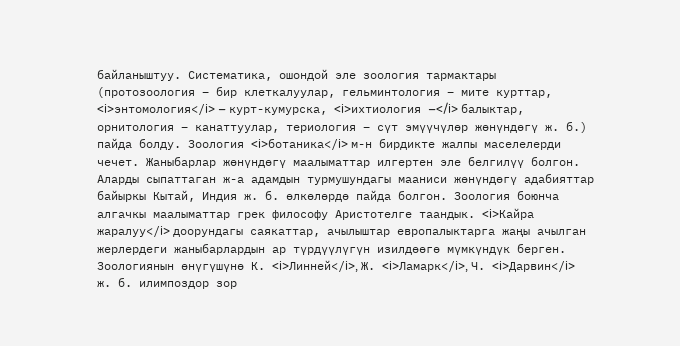байланыштуу. Систематика, ошондой эле зоология тармактары (протозоология – бир клеткалуулар, гельминтология – мите курттар, <i>энтомология</i> – курт-кумурска, <i>ихтиология –</i> балыктар, орнитология – канаттуулар, териология – сүт эмүүчүлөр жөнүндөгү ж. б.) пайда болду. Зоология <i>ботаника</i> м-н бирдикте жалпы маселелерди чечет. Жаныбарлар жөнүндөгү маалыматтар илгертен эле белгилүү болгон. Аларды сыпаттаган ж-а адамдын турмушундагы мааниси жөнүндөгү адабияттар байыркы Кытай, Индия ж. б. өлкөлөрдө пайда болгон. Зоология боюнча алгачкы маалыматтар грек философу Аристотелге таандык. <i>Кайра жаралуу</i> доорундагы саякаттар, ачылыштар европалыктарга жаңы ачылган жерлердеги жаныбарлардын ар түрдүүлүгүн изилдөөгө мүмкүндүк берген. Зоологиянын өнүгүшүнө К. <i>Линней</i>, Ж. <i>Ламарк</i>, Ч. <i>Дарвин</i> ж. б. илимпоздор зор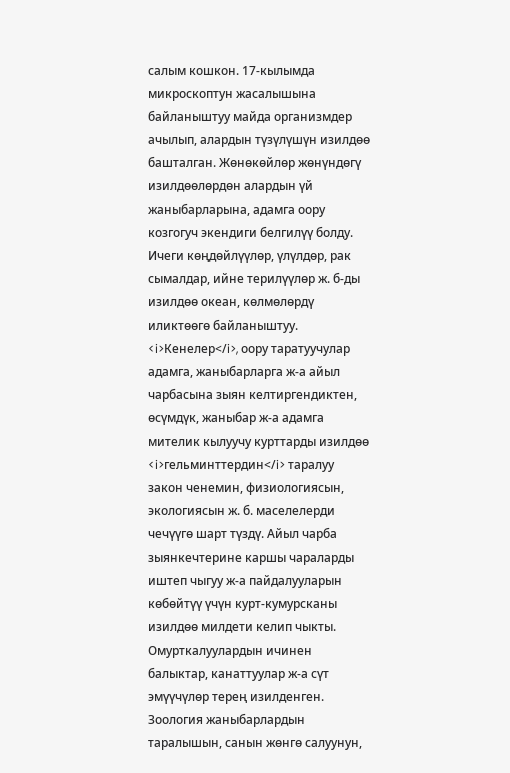салым кошкон. 17-кылымда микроскоптун жасалышына байланыштуу майда организмдер ачылып, алардын түзүлүшүн изилдөө башталган. Жөнөкөйлөр жөнүндөгү изилдөөлөрдөн алардын үй жаныбарларына, адамга оору козгогуч экендиги белгилүү болду. Ичеги көңдөйлүүлөр, үлүлдөр, рак сымалдар, ийне терилүүлөр ж. б-ды изилдөө океан, көлмөлөрдү иликтөөгө байланыштуу. <i>Кенелер</i>, оору таратуучулар адамга, жаныбарларга ж-а айыл чарбасына зыян келтиргендиктен, өсүмдүк, жаныбар ж-а адамга мителик кылуучу курттарды изилдөө <i>гельминттердин</i> таралуу закон ченемин, физиологиясын, экологиясын ж. б. маселелерди чечүүгө шарт түздү. Айыл чарба зыянкечтерине каршы чараларды иштеп чыгуу ж-а пайдалууларын көбөйтүү үчүн курт-кумурсканы изилдөө милдети келип чыкты. Омурткалуулардын ичинен балыктар, канаттуулар ж-а сүт эмүүчүлөр терең изилденген. Зоология жаныбарлардын таралышын, санын жөнгө салуунун,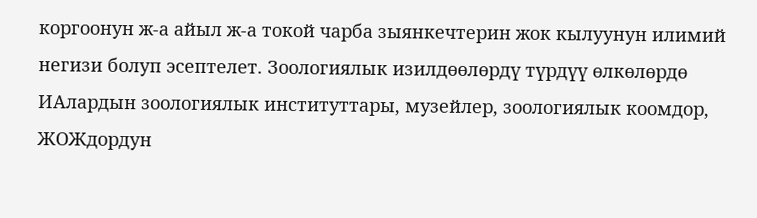коргоонун ж-а айыл ж-а токой чарба зыянкечтерин жок кылуунун илимий негизи болуп эсептелет. Зоологиялык изилдөөлөрдү түрдүү өлкөлөрдө ИАлардын зоологиялык институттары, музейлер, зоологиялык коомдор, ЖОЖдордун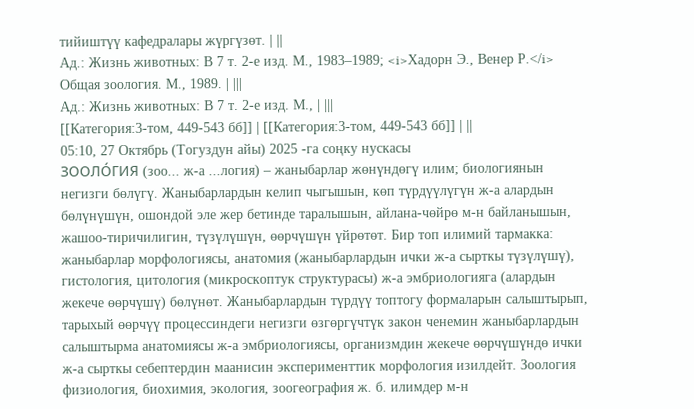тийиштүү кафедралары жүргүзөт. | ||
Ад.: Жизнь животных: В 7 т. 2-е изд. М., 1983–1989; <i>Хадорн Э., Венер Р.</i> Общая зоология. М., 1989. | |||
Ад.: Жизнь животных: В 7 т. 2-е изд. М., | |||
[[Категория:3-том, 449-543 бб]] | [[Категория:3-том, 449-543 бб]] | ||
05:10, 27 Октябрь (Тогуздун айы) 2025 -га соңку нускасы
ЗООЛО́ГИЯ (зоо... ж-а ...логия) – жаныбарлар жөнүндөгү илим; биологиянын негизги бөлүгү. Жаныбарлардын келип чыгышын, көп түрдүүлүгүн ж-а алардын бөлүнүшүн, ошондой эле жер бетинде таралышын, айлана-чөйрө м-н байланышын, жашоо-тиричилигин, түзүлүшүн, өөрчүшүн үйрөтөт. Бир топ илимий тармакка: жаныбарлар морфологиясы, анатомия (жаныбарлардын ички ж-а сырткы түзүлүшү), гистология, цитология (микроскоптук структурасы) ж-а эмбриологияга (алардын жекече өөрчүшү) бөлүнөт. Жаныбарлардын түрдүү топтогу формаларын салыштырып, тарыхый өөрчүү процессиндеги негизги өзгөргүчтүк закон ченемин жаныбарлардын салыштырма анатомиясы ж-а эмбриологиясы, организмдин жекече өөрчүшүндө ички ж-а сырткы себептердин маанисин эксперименттик морфология изилдейт. Зоология физиология, биохимия, экология, зоогеография ж. б. илимдер м-н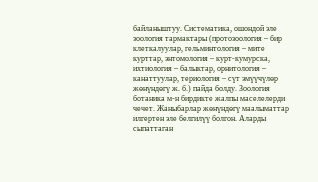байланыштуу. Систематика, ошондой эле зоология тармактары (протозоология – бир клеткалуулар, гельминтология – мите курттар, энтомология – курт-кумурска, ихтиология – балыктар, орнитология – канаттуулар, териология – сүт эмүүчүлөр жөнүндөгү ж. б.) пайда болду. Зоология ботаника м-н бирдикте жалпы маселелерди чечет. Жаныбарлар жөнүндөгү маалыматтар илгертен эле белгилүү болгон. Аларды сыпаттаган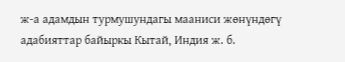ж-а адамдын турмушундагы мааниси жөнүндөгү адабияттар байыркы Кытай, Индия ж. б.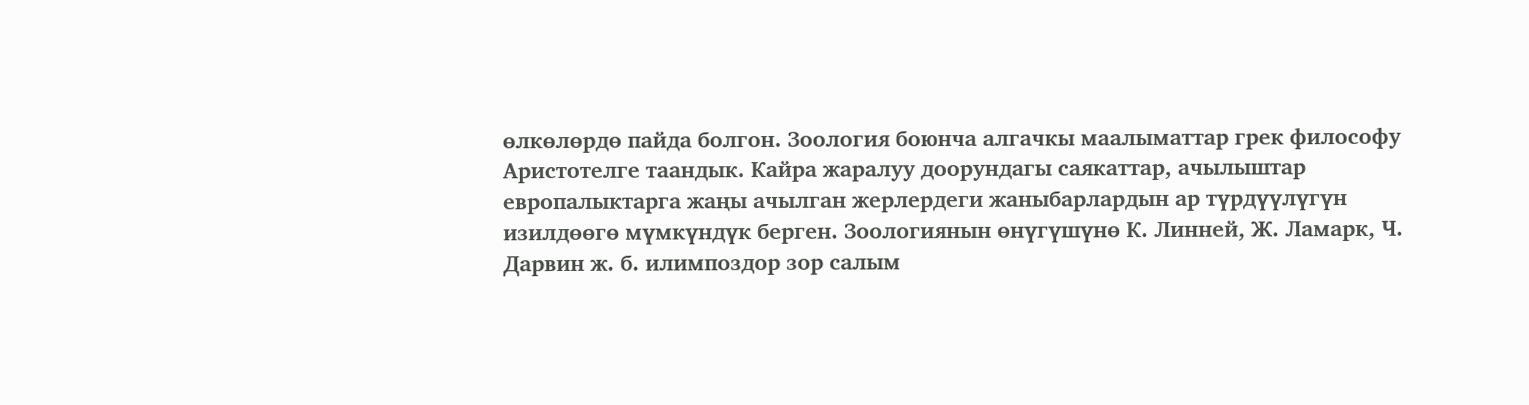өлкөлөрдө пайда болгон. Зоология боюнча алгачкы маалыматтар грек философу Аристотелге таандык. Кайра жаралуу доорундагы саякаттар, ачылыштар европалыктарга жаңы ачылган жерлердеги жаныбарлардын ар түрдүүлүгүн изилдөөгө мүмкүндүк берген. Зоологиянын өнүгүшүнө К. Линней, Ж. Ламарк, Ч. Дарвин ж. б. илимпоздор зор салым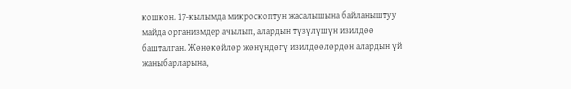кошкон. 17-кылымда микроскоптун жасалышына байланыштуу майда организмдер ачылып, алардын түзүлүшүн изилдөө башталган. Жөнөкөйлөр жөнүндөгү изилдөөлөрдөн алардын үй жаныбарларына,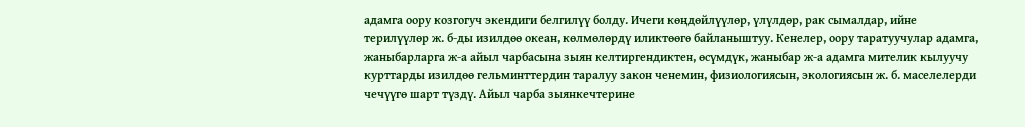адамга оору козгогуч экендиги белгилүү болду. Ичеги көңдөйлүүлөр, үлүлдөр, рак сымалдар, ийне терилүүлөр ж. б-ды изилдөө океан, көлмөлөрдү иликтөөгө байланыштуу. Кенелер, оору таратуучулар адамга, жаныбарларга ж-а айыл чарбасына зыян келтиргендиктен, өсүмдүк, жаныбар ж-а адамга мителик кылуучу курттарды изилдөө гельминттердин таралуу закон ченемин, физиологиясын, экологиясын ж. б. маселелерди чечүүгө шарт түздү. Айыл чарба зыянкечтерине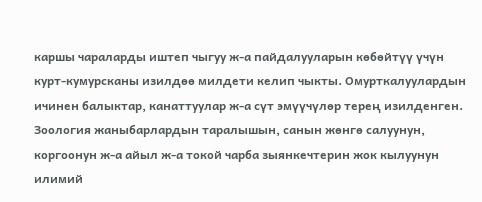каршы чараларды иштеп чыгуу ж-а пайдалууларын көбөйтүү үчүн курт-кумурсканы изилдөө милдети келип чыкты. Омурткалуулардын ичинен балыктар, канаттуулар ж-а сүт эмүүчүлөр терең изилденген. Зоология жаныбарлардын таралышын, санын жөнгө салуунун, коргоонун ж-а айыл ж-а токой чарба зыянкечтерин жок кылуунун илимий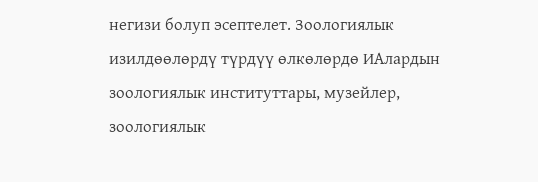негизи болуп эсептелет. Зоологиялык изилдөөлөрдү түрдүү өлкөлөрдө ИАлардын зоологиялык институттары, музейлер, зоологиялык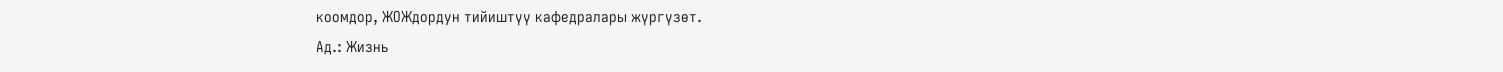коомдор, ЖОЖдордун тийиштүү кафедралары жүргүзөт.
Ад.: Жизнь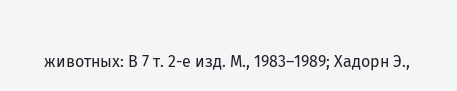животных: В 7 т. 2-е изд. М., 1983–1989; Хадорн Э.,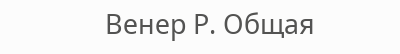Венер Р. Общая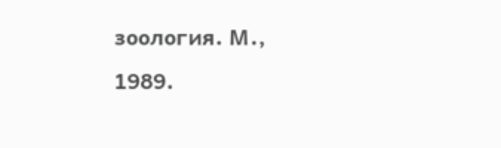зоология. М., 1989.